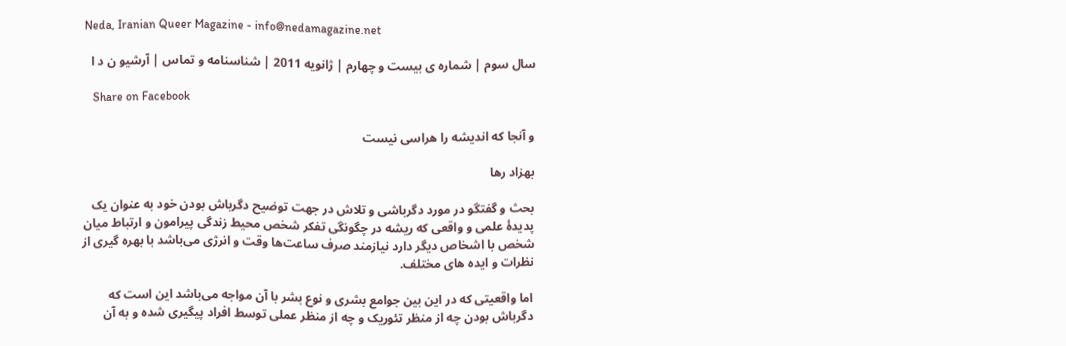Neda, Iranian Queer Magazine - info@nedamagazine.net

سال سوم | شماره ی بیست و چهارم | ژانویه 2011 | شناسنامه و تماس | آرشیو ن د ا

   Share on Facebook

و آنجا که اندیشه را هراسی نیست

بهزاد رها

بحث و گفتگو در مورد دگرباشی و تلاش در جهت توضیح دگرباش بودن خود به عنوان یک پدیدهٔ علمی‌ و واقعی که ریشه در چگونگی تفکر شخص محیط زندگی‌ پیرامون و ارتباط میان شخص با اشخاص دیگر دارد نیازمند صرف ساعت‌ها وقت و انرژی می‌باشد با بهره گیری از نظرات و ایده های مختلف.

اما واقعیتی که در این بین جوامع بشری و نوع بشر با آن مواجه می‌باشد این است که دگرباش بودن چه از منظر تئوریک و چه از منظر عملی‌ توسط افراد پیگیری شده و به آن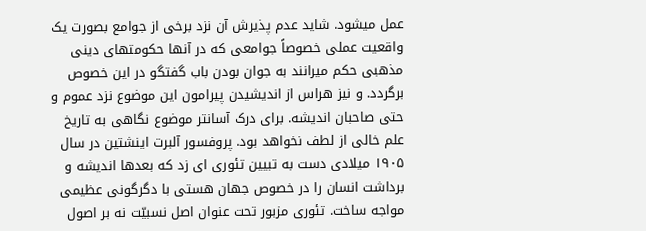عمل میشود. شاید عدم پذیرش آن نزد برخی‌ از جوامع بصورت یک واقعیت عملی‌ خصوصاً جوامعی که در آنها حکومتهای دینی مذهبی‌ حکم میرانند به جوان بودن باب گفتگو در این خصوص برگردد. و نیز هراس از اندیشیدن پیرامون این موضوع نزد عموم و حتی صاحبان اندیشه. برای درک آسانتر موضوع نگاهی‌ به تاریخ علم خالی‌ از لطف نخواهد بود. پروفسور آلبرت اینشتین در سال ۱۹۰۵ میلادی دست به تبیین تئوری ای زد که بعدها اندیشه و برداشت انسان را در خصوص جهان هستی‌ با دگرگونی عظیمی‌ مواجه ساخت. تئوری مزبور تحت عنوان اصل نسبیّت نه بر اصول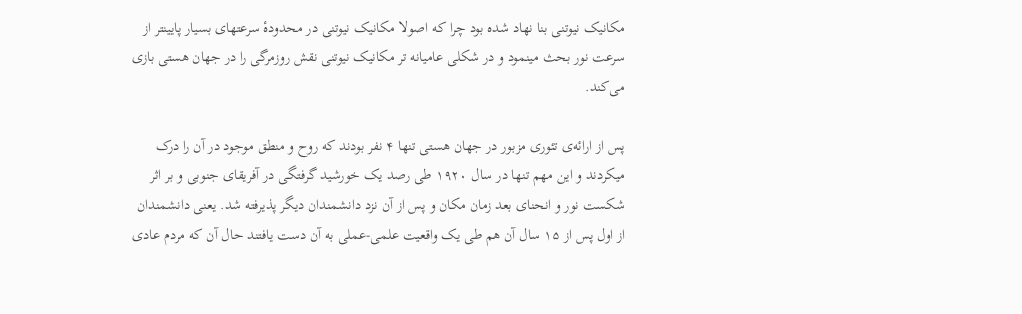مکانیک نیوتنی بنا نهاد شده بود چرا که اصولا مکانیک نیوتنی در محدودهٔ سرعتهای بسیار پایینتر از سرعت نور بحث مینمود و در شکلی‌ عامیانه تر مکانیک نیوتنی نقش روزمرگی را در جهان هستی‌ بازی‌ می‌کند.

پس از ارائه‌ی تئوری مزبور در جهان هستی‌ تنها ۴ نفر بودند که روح و منطق موجود در آن را درک میکردند و این مهم تنها در سال ۱۹۲۰ طی رصد یک خورشید گرفتگی در آفریقای جنوبی و بر اثر شکست نور و انحنای بعد زمان مکان و پس از آن نزد دانشمندان دیگر پذیرفته شد. یعنی‌ دانشمندان از اول پس از ۱۵ سال آن هم طی یک واقعیت علمی‌-عملی‌ به آن دست یافتند حال آن که مردم عادی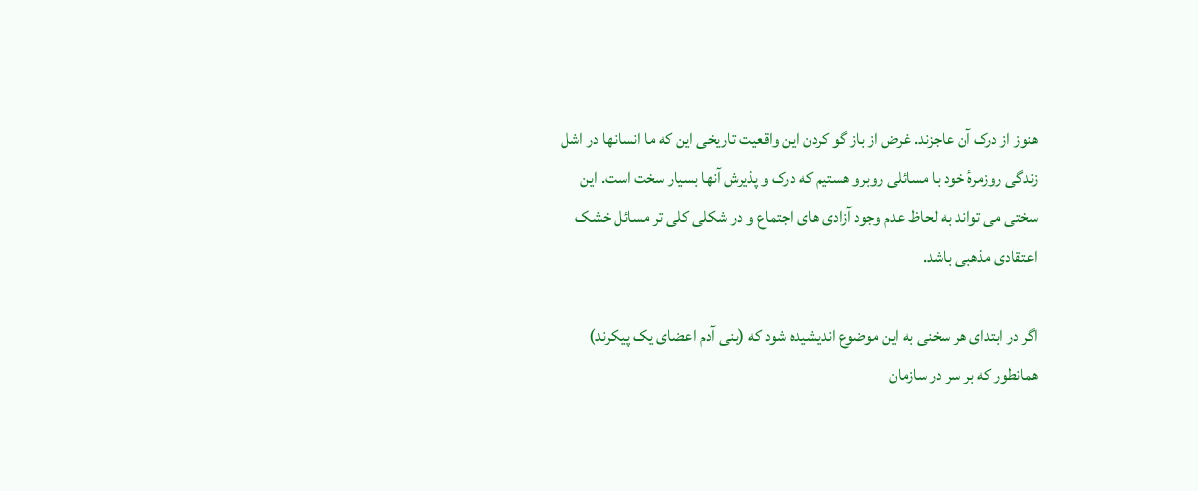هنوز از درک آن عاجزند. غرض از باز گو کردن این واقعیت تاریخی‌ این که ما انسانها در اشل زندگی‌ روزمرهٔ خود با مسائلی‌ روبرو هستیم که درک و پذیرش آنها بسیار سخت است. این سختی می تواند به لحاظ عدم وجود آزادی های اجتماع و در شکلی‌ کلی تر مسائل خشک اعتقادی مذهبی‌ باشد.

اگر در ابتدای هر سخنی به این موضوع اندیشیده شود که (بنی‌ آدم اعضای یک پیکرند) همانطور که بر سر در سازمان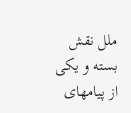ملل نقش بسته و یکی‌ از پیامهای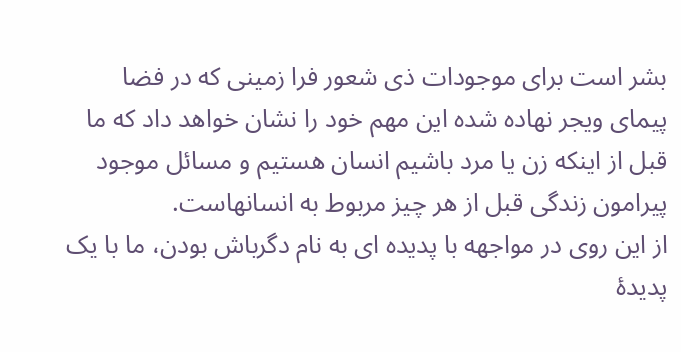بشر است برای موجودات ذی‌ شعور فرا زمینی‌ که در فضا پیمای ویجر نهاده شده این مهم خود را نشان خواهد داد که ما قبل از اینکه زن یا مرد باشیم انسان هستیم و مسائل موجود پیرامون زندگی‌ قبل از هر چیز مربوط به انسانهاست.
از این روی در مواجهه با پدیده ای به نام دگرباش بودن، ما با یک پدیدهٔ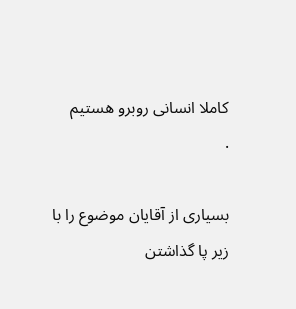کاملا انسانی‌ روبرو هستیم
.

بسیاری از آقایان موضوع را با زیر پا گذاشتن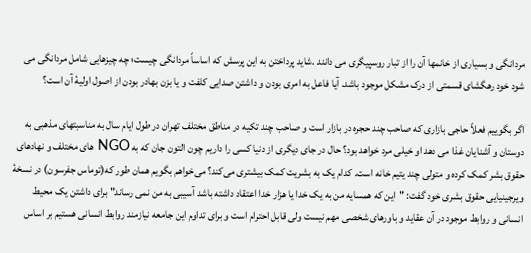مردانگی و بسیاری از خانمها آن را از تبار روسپیگری می دانند .شاید پرداختن به این پرسش که اساساً مردانگی چیست؛ چه چیزهایی شامل مردانگی می شود خود رهگشای قسمتی از درک مشکل موجود باشد. آیا فاعل به امری بودن و داشتن صدایی کلفت و یا بزن بهادر بودن از اصول اولیهٔ آن است؟

اگر بگوییم فعلاً حاجی بازاری که صاحب چند حجره در بازار است و صاحب چند تکیه در مناطق مختلف تهران در طول ایام سال به مناسبتهای مذهبی‌ به دوستان و آشنایان غذا می دهد او خیلی‌ مرد خواهد بود؟ حال در جای دیگری از دنیا کسی‌ را داریم چون التون جان که به NGO های مختلف و نهادهای حقوق بشر کمک کرده و متولی چند یتیم خانه است. کدام یک به بشریت کمک بیشتری می‌کند؟ می‌خواهم بگویم همان طور که(توماس جفرسون) در نسخهٔ ویرجینیایی حقوق بشری خود گفت: "این که همسایه من به یک خدا یا هزار خدا اعتقاد داشته باشد آسیبی به من نمی رساند" برای داشتن یک محیط انسانی‌ و روابط موجود در آن عقاید و باورهای شخصی‌ مهم نیست ولی‌ قابل احترام است و برای تداوم این جامعه نیازمند روابط انسانی‌ هستیم بر اساس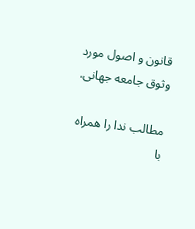قانون و اصول مورد وثوق جامعه جهانی‌.

مطالب ندا را همراه با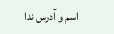اسم و آدرس ندا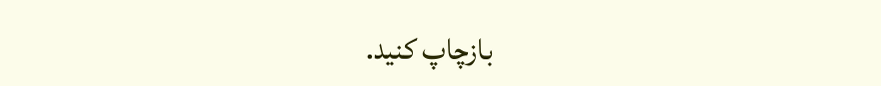بازچاپ کنید.